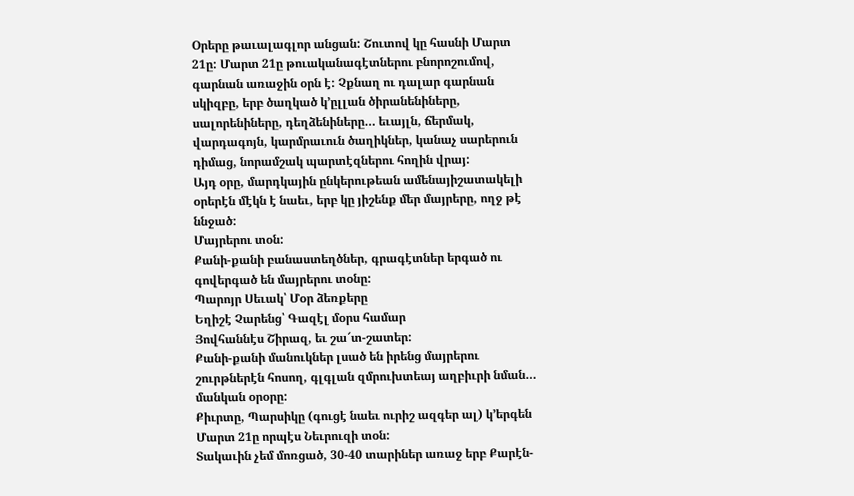Օրերը թաւալագլոր անցան: Շուտով կը հասնի Մարտ 21ը: Մարտ 21ը թուականագէտներու բնորոշումով, գարնան առաջին օրն է: Չքնաղ ու դալար գարնան սկիզբը, երբ ծաղկած կ’ըլլան ծիրանենիները, սալորենիները, դեղձենիները… եւայլն, ճերմակ, վարդագոյն, կարմրաւուն ծաղիկներ, կանաչ սարերուն դիմաց, նորամշակ պարտէզներու հողին վրայ:
Այդ օրը, մարդկային ընկերութեան ամենայիշատակելի օրերէն մէկն է նաեւ, երբ կը յիշենք մեր մայրերը, ողջ թէ ննջած:
Մայրերու տօն:
Քանի-քանի բանաստեղծներ, գրագէտներ երգած ու գովերգած են մայրերու տօնը:
Պարոյր Սեւակ՝ Մօր ձեռքերը
Եղիշէ Չարենց՝ Գազէլ մօրս համար
Յովհաննէս Շիրազ, եւ շա՜տ-շատեր:
Քանի-քանի մանուկներ լսած են իրենց մայրերու շուրթներէն հոսող, գլգլան զմրուխտեայ աղբիւրի նման… մանկան օրօրը:
Քիւրտը, Պարսիկը (գուցէ նաեւ ուրիշ ազգեր ալ) կ’երգեն Մարտ 21ը որպէս Նեւրուզի տօն:
Տակաւին չեմ մոռցած, 30-40 տարիներ առաջ երբ Քարէն-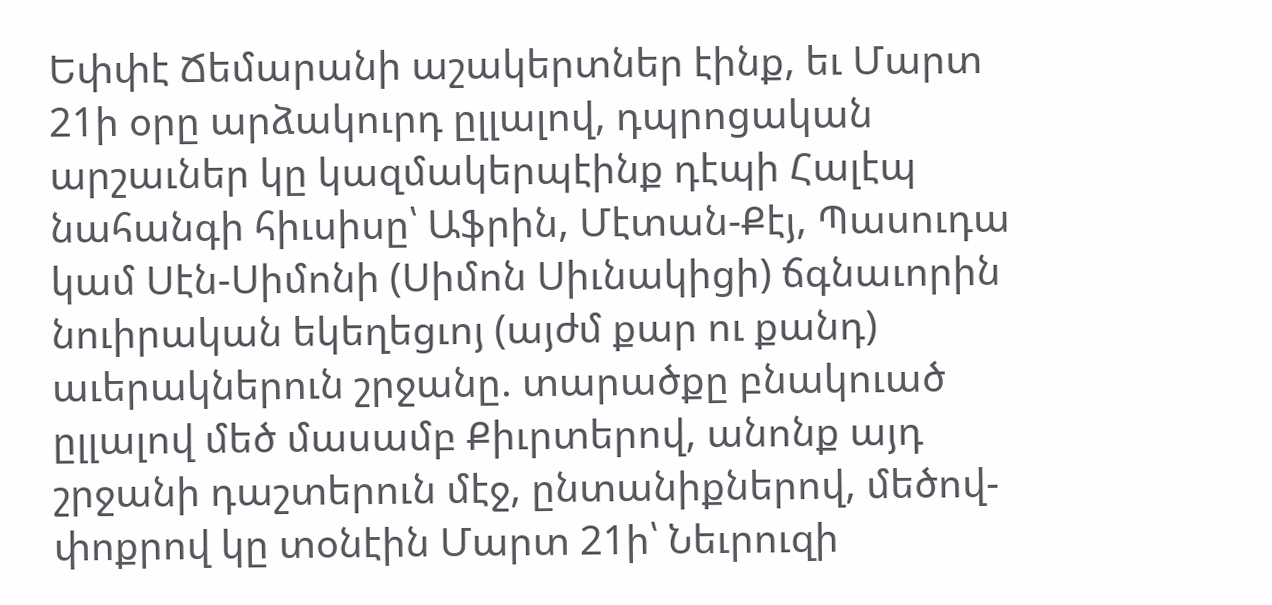Եփփէ Ճեմարանի աշակերտներ էինք, եւ Մարտ 21ի օրը արձակուրդ ըլլալով, դպրոցական արշաւներ կը կազմակերպէինք դէպի Հալէպ նահանգի հիւսիսը՝ Աֆրին, Մէտան-Քէյ, Պասուդա կամ Սէն-Սիմոնի (Սիմոն Սիւնակիցի) ճգնաւորին նուիրական եկեղեցւոյ (այժմ քար ու քանդ) աւերակներուն շրջանը. տարածքը բնակուած ըլլալով մեծ մասամբ Քիւրտերով, անոնք այդ շրջանի դաշտերուն մէջ, ընտանիքներով, մեծով-փոքրով կը տօնէին Մարտ 21ի՝ Նեւրուզի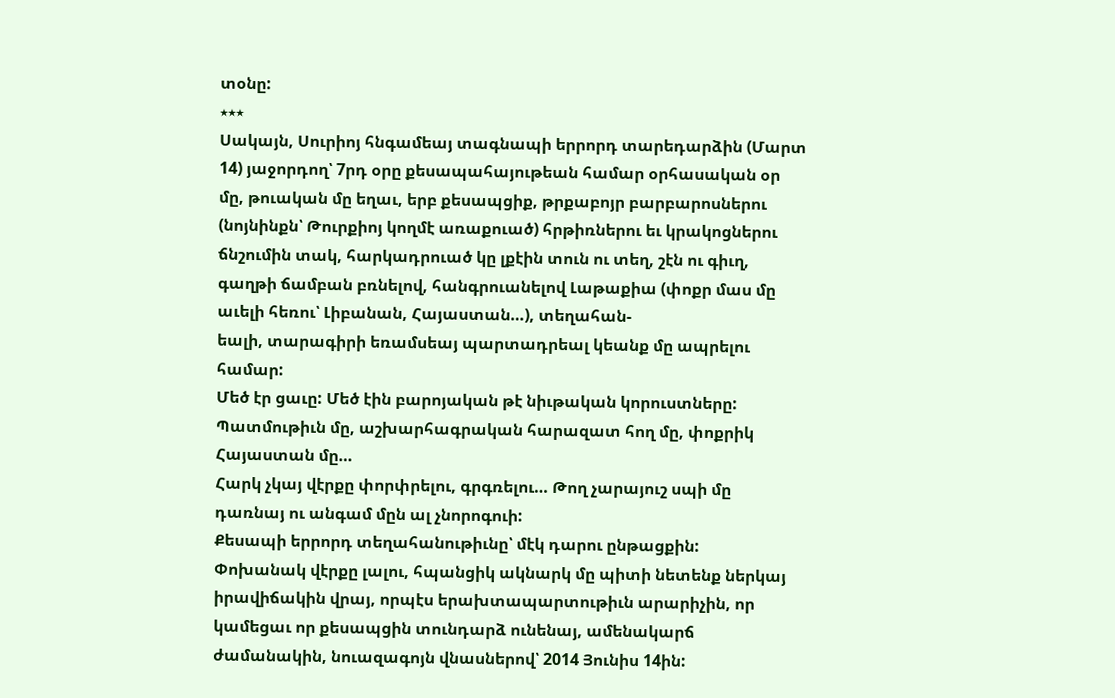տօնը:
٭٭٭
Սակայն, Սուրիոյ հնգամեայ տագնապի երրորդ տարեդարձին (Մարտ 14) յաջորդող՝ 7րդ օրը քեսապահայութեան համար օրհասական օր մը, թուական մը եղաւ, երբ քեսապցիք, թրքաբոյր բարբարոսներու (նոյնինքն՝ Թուրքիոյ կողմէ առաքուած) հրթիռներու եւ կրակոցներու ճնշումին տակ, հարկադրուած կը լքէին տուն ու տեղ, շէն ու գիւղ, գաղթի ճամբան բռնելով, հանգրուանելով Լաթաքիա (փոքր մաս մը աւելի հեռու՝ Լիբանան, Հայաստան…), տեղահան-
եալի, տարագիրի եռամսեայ պարտադրեալ կեանք մը ապրելու համար:
Մեծ էր ցաւը: Մեծ էին բարոյական թէ նիւթական կորուստները:
Պատմութիւն մը, աշխարհագրական հարազատ հող մը, փոքրիկ Հայաստան մը…
Հարկ չկայ վէրքը փորփրելու, գրգռելու… Թող չարայուշ սպի մը դառնայ ու անգամ մըն ալ չնորոգուի:
Քեսապի երրորդ տեղահանութիւնը՝ մէկ դարու ընթացքին:
Փոխանակ վէրքը լալու, հպանցիկ ակնարկ մը պիտի նետենք ներկայ իրավիճակին վրայ, որպէս երախտապարտութիւն արարիչին, որ կամեցաւ որ քեսապցին տունդարձ ունենայ, ամենակարճ ժամանակին, նուազագոյն վնասներով՝ 2014 Յունիս 14ին: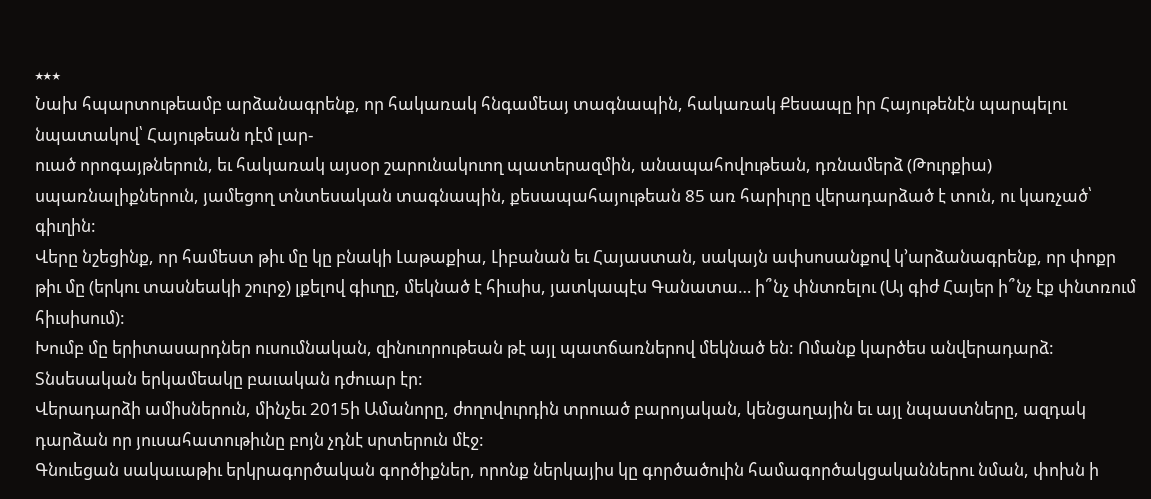٭٭٭
Նախ հպարտութեամբ արձանագրենք, որ հակառակ հնգամեայ տագնապին, հակառակ Քեսապը իր Հայութենէն պարպելու նպատակով՝ Հայութեան դէմ լար-
ուած որոգայթներուն, եւ հակառակ այսօր շարունակուող պատերազմին, անապահովութեան, դռնամերձ (Թուրքիա) սպառնալիքներուն, յամեցող տնտեսական տագնապին, քեսապահայութեան 85 առ հարիւրը վերադարձած է տուն, ու կառչած՝ գիւղին:
Վերը նշեցինք, որ համեստ թիւ մը կը բնակի Լաթաքիա, Լիբանան եւ Հայաստան, սակայն ափսոսանքով կ’արձանագրենք, որ փոքր թիւ մը (երկու տասնեակի շուրջ) լքելով գիւղը, մեկնած է հիւսիս, յատկապէս Գանատա… ի՞նչ փնտռելու (Այ գիժ Հայեր ի՞նչ էք փնտռում հիւսիսում):
Խումբ մը երիտասարդներ ուսումնական, զինուորութեան թէ այլ պատճառներով մեկնած են: Ոմանք կարծես անվերադարձ:
Տնսեսական երկամեակը բաւական դժուար էր:
Վերադարձի ամիսներուն, մինչեւ 2015ի Ամանորը, ժողովուրդին տրուած բարոյական, կենցաղային եւ այլ նպաստները, ազդակ դարձան որ յուսահատութիւնը բոյն չդնէ սրտերուն մէջ:
Գնուեցան սակաւաթիւ երկրագործական գործիքներ, որոնք ներկայիս կը գործածուին համագործակցականներու նման, փոխն ի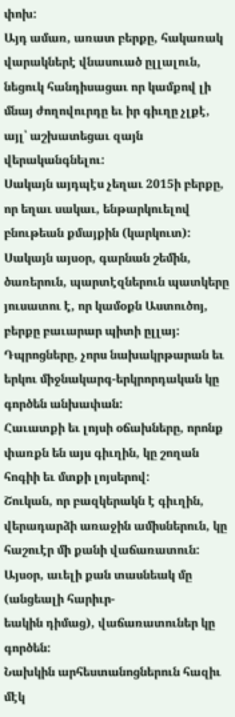փոխ:
Այդ ամառ, առատ բերքը, հակառակ վարակներէ վնասուած ըլլալուն, նեցուկ հանդիսացաւ որ կամքով լի մնայ ժողովուրդը եւ իր գիւղը չլքէ, այլ՝ աշխատեցաւ զայն վերականգնելու:
Սակայն այդպէս չեղաւ 2015ի բերքը, որ եղաւ սակաւ, ենթարկուելով բնութեան քմայքին (կարկուտ):
Սակայն այսօր, գարնան շեմին, ծառերուն, պարտէզներուն պատկերը յուսատու է, որ կամօքն Աստուծոյ, բերքը բաւարար պիտի ըլլայ:
Դպրոցները, չորս նախակրթարան եւ երկու միջնակարգ-երկրորդական կը գործեն անխափան:
Հաւատքի եւ լոյսի օճախները, որոնք փառքն են այս գիւղին, կը շողան հոգիի եւ մտքի լոյսերով:
Շուկան, որ բազկերակն է գիւղին, վերադարձի առաջին ամիսներուն, կը հաշուէր մի քանի վաճառատուն: Այսօր, աւելի քան տասնեակ մը (անցեալի հարիւր-
եակին դիմաց), վաճառատուներ կը գործեն:
Նախկին արհեստանոցներուն հազիւ մէկ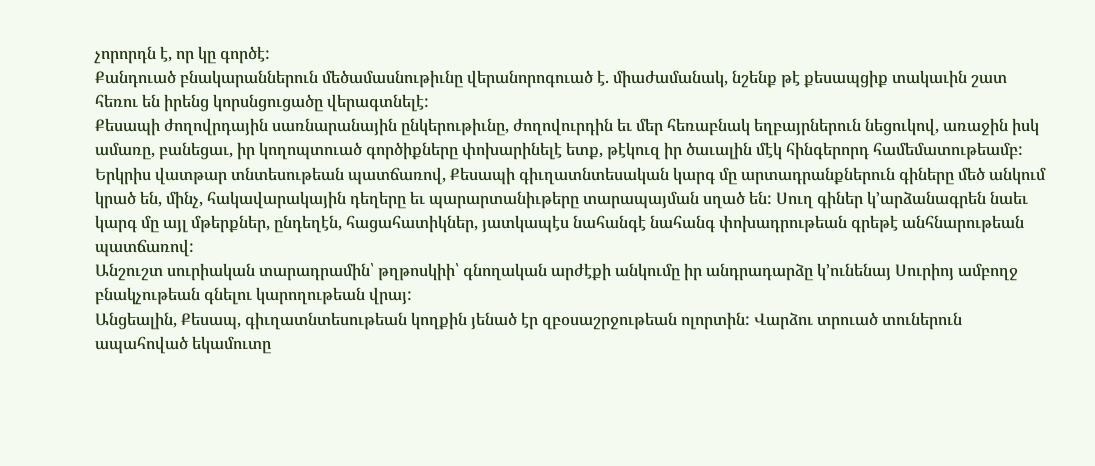չորորդն է, որ կը գործէ:
Քանդուած բնակարաններուն մեծամասնութիւնը վերանորոգուած է. միաժամանակ, նշենք թէ քեսապցիք տակաւին շատ հեռու են իրենց կորսնցուցածը վերագտնելէ:
Քեսապի ժողովրդային սառնարանային ընկերութիւնը, ժողովուրդին եւ մեր հեռաբնակ եղբայրներուն նեցուկով, առաջին իսկ ամառը, բանեցաւ, իր կողոպտուած գործիքները փոխարինելէ ետք, թէկուզ իր ծաւալին մէկ հինգերորդ համեմատութեամբ:
Երկրիս վատթար տնտեսութեան պատճառով, Քեսապի գիւղատնտեսական կարգ մը արտադրանքներուն գիները մեծ անկում կրած են, մինչ, հակավարակային դեղերը եւ պարարտանիւթերը տարապայման սղած են: Սուղ գիներ կ’արձանագրեն նաեւ կարգ մը այլ մթերքներ, ընդեղէն, հացահատիկներ, յատկապէս նահանգէ նահանգ փոխադրութեան գրեթէ անհնարութեան պատճառով:
Անշուշտ սուրիական տարադրամին՝ թղթոսկիի՝ գնողական արժէքի անկումը իր անդրադարձը կ՚ունենայ Սուրիոյ ամբողջ բնակչութեան գնելու կարողութեան վրայ:
Անցեալին, Քեսապ, գիւղատնտեսութեան կողքին յենած էր զբօսաշրջութեան ոլորտին: Վարձու տրուած տուներուն ապահոված եկամուտը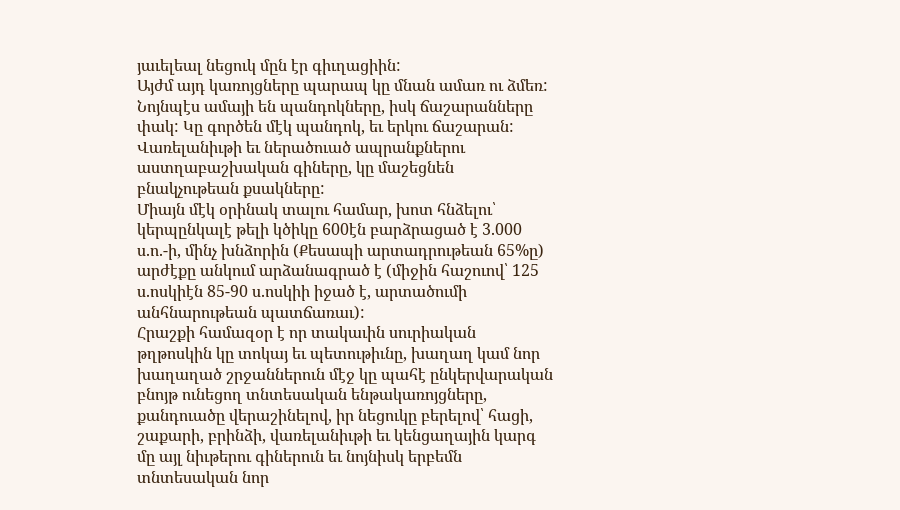յաւելեալ նեցուկ մըն էր գիւղացիին:
Այժմ այդ կառոյցները պարապ կը մնան ամառ ու ձմեռ:
Նոյնպէս ամայի են պանդոկները, իսկ ճաշարանները փակ: Կը գործեն մէկ պանդոկ, եւ երկու ճաշարան:
Վառելանիւթի եւ ներածուած ապրանքներու աստղաբաշխական գիները, կը մաշեցնեն բնակչութեան քսակները:
Միայն մէկ օրինակ տալու համար, խոտ հնձելու՝ կերպընկալէ թելի կծիկը 600էն բարձրացած է 3.000 ս.ո.-ի, մինչ խնձորին (Քեսապի արտադրութեան 65%ը) արժէքը անկում արձանագրած է (միջին հաշուով՝ 125 ս.ոսկիէն 85-90 ս.ոսկիի իջած է, արտածումի անհնարութեան պատճառաւ):
Հրաշքի համազօր է որ տակաւին սուրիական թղթոսկին կը տոկայ եւ պետութիւնը, խաղաղ կամ նոր խաղաղած շրջաններուն մէջ կը պահէ ընկերվարական բնոյթ ունեցող տնտեսական ենթակառոյցները, քանդուածը վերաշինելով, իր նեցուկը բերելով՝ հացի, շաքարի, բրինձի, վառելանիւթի եւ կենցաղային կարգ մը այլ նիւթերու գիներուն եւ նոյնիսկ երբեմն տնտեսական նոր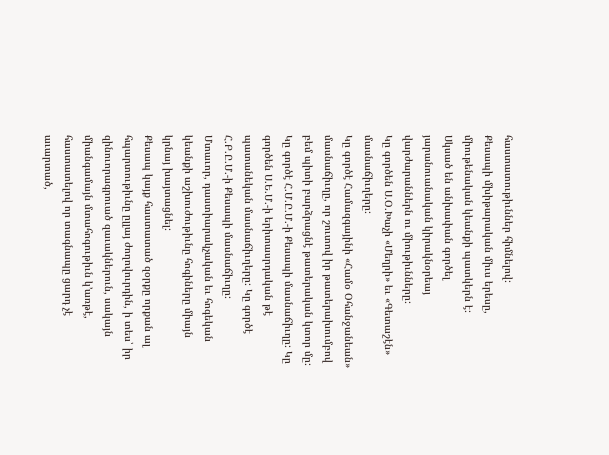հաստատութիւններ հիմնելով:
Քեսապի մխիթարական միւս երեսը, միութենական կեանքի պատկերն է:
Սկսած են անխափան գործել յարանուանական կիրակնօրեայ վարժարաններն ու միութիւնները:
Կը գործեն Ս.Օ.Խաչի «Մեղրի» եւ «Գետաշէն» մասնաճիւղերը:
Կը գործէ Համազգայինի «Համօ Օհանջանեան» մասնաճիւղը, որ շուտով իր թատերախումբով բեմ պիտի բարձրացնէ թատերական կտոր մը:
Կը գործէ Հ.Մ.Ը.Մ.-ի Քեսապի մասնաճիւղը: Կը գործեն Ս.Ե.Մ.-ի երիտասրդական թէ պատանեկան մասնաճիւղերը: Կը գործէ Հ.Բ.Ը.Մ.-ի Քեսապի մասնաճիւղը:
Մտաւոր, դաստիարակչական եւ հոգեկան կեանքի աշխուժութիւնը հոգիները միայն կրնայ խայտացնել:
Քեսապ կայք հաստատած զօրքը որքան ալ հպարտութիւնը ըլլայ ժողովուրդին, ի տես՝ իր զինուորագրուած զաւակներուն, սակայն միանգամայն մտահոգութիւն կ’առթէ, հաստատելով որ տագնապը ցարդ չէ աւարտած,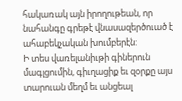հակառակ այն իրողութեան, որ նահանգը գրեթէ վնասազերծուած է ահաբեկչական խումբերէն:
Ի տես վառելանիւթի գիներուն մագլցումին, գիւղացիք եւ զօրքը այս տարուան մեղմ եւ անցեալ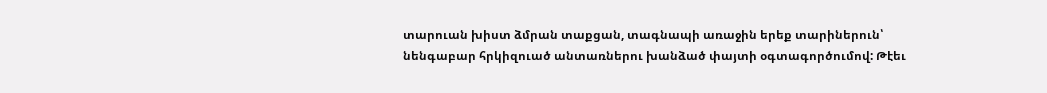տարուան խիստ ձմրան տաքցան, տագնապի առաջին երեք տարիներուն՝ նենգաբար հրկիզուած անտառներու խանձած փայտի օգտագործումով: Թէեւ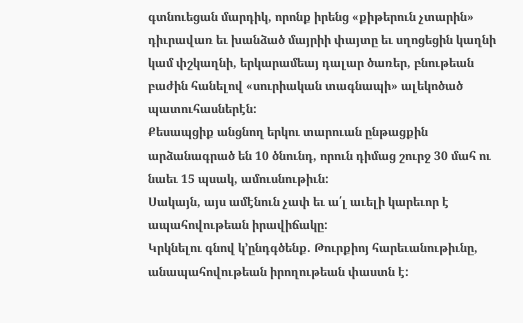գտնուեցան մարդիկ, որոնք իրենց «քիթերուն չտարին» դիւրավառ եւ խանձած մայրիի փայտը եւ սղոցեցին կաղնի կամ փշկաղնի, երկարամեայ դալար ծառեր, բնութեան բաժին հանելով «սուրիական տագնապի» ալեկոծած պատուհասներէն:
Քեսապցիք անցնող երկու տարուան ընթացքին արձանագրած են 10 ծնունդ, որուն դիմաց շուրջ 30 մահ ու նաեւ 15 պսակ, ամուսնութիւն:
Սակայն, այս ամէնուն չափ եւ ա՛լ աւելի կարեւոր է ապահովութեան իրավիճակը:
Կրկնելու գնով կ’ընդգծենք. Թուրքիոյ հարեւանութիւնը, անապահովութեան իրողութեան փաստն է: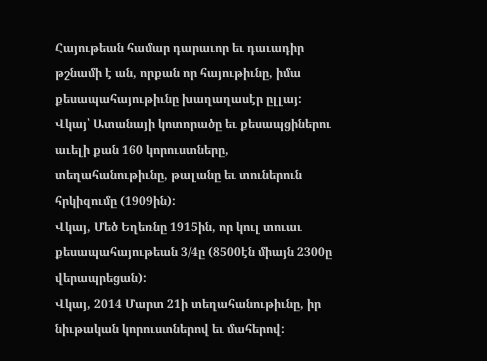Հայութեան համար դարաւոր եւ դաւադիր թշնամի է ան, որքան որ հայութիւնը, իմա քեսապահայութիւնը խաղաղասէր ըլլայ:
Վկայ՝ Ատանայի կոտորածը եւ քեսապցիներու աւելի քան 160 կորուստները, տեղահանութիւնը, թալանը եւ տուներուն հրկիզումը (1909ին):
Վկայ, Մեծ Եղեռնը 1915ին, որ կուլ տուաւ քեսապահայութեան 3/4ը (8500էն միայն 2300ը վերապրեցան):
Վկայ, 2014 Մարտ 21ի տեղահանութիւնը, իր նիւթական կորուստներով եւ մահերով: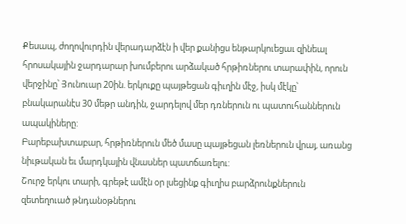Քեսապ, ժողովուրդին վերադարձէն ի վեր քանիցս ենթարկուեցաւ զինեալ հրոսակային ջարդարար խումբերու արձակած հրթիռներու տարափին, որուն վերջինը՝ Յունուար 20ին. երկուքը պայթեցան գիւղին մէջ, իսկ մէկը՝ բնակարանէս 30 մեթր անդին, ջարդելով մեր դռներուն ու պատուհաններուն ապակիները:
Բարեբախտաբար, հրթիռներուն մեծ մասը պայթեցան լեռներուն վրայ, առանց նիւթական եւ մարդկային վնասներ պատճառելու:
Շուրջ երկու տարի, գրեթէ ամէն օր լսեցինք գիւղիս բարձրունքներուն զետեղուած թնդանօթներու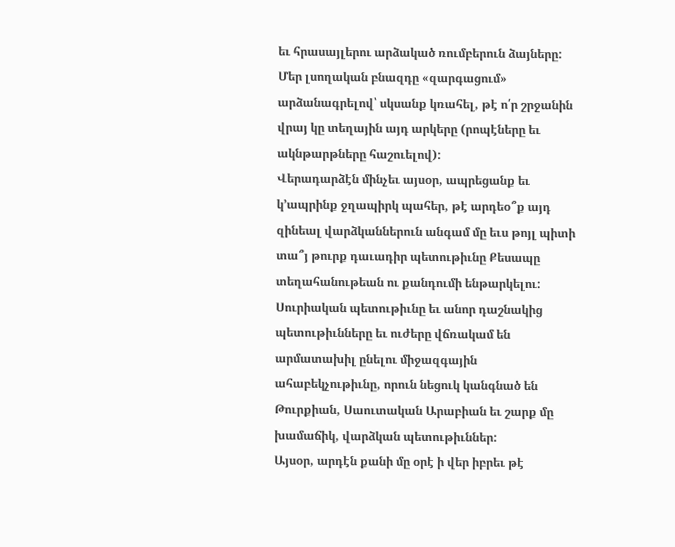եւ հրասայլերու արձակած ռումբերուն ձայները:
Մեր լսողական բնազդը «զարգացում» արձանագրելով՝ սկսանք կռահել, թէ ո՛ր շրջանին վրայ կը տեղային այդ արկերը (րոպէները եւ ակնթարթները հաշուելով):
Վերադարձէն մինչեւ այսօր, ապրեցանք եւ կ’ապրինք ջղապիրկ պահեր, թէ արդեօ՞ք այդ զինեալ վարձկաններուն անգամ մը եւս թոյլ պիտի տա՞յ թուրք դաւադիր պետութիւնը Քեսապը տեղահանութեան ու քանդումի ենթարկելու:
Սուրիական պետութիւնը եւ անոր դաշնակից պետութիւնները եւ ուժերը վճռակամ են արմատախիլ ընելու միջազգային ահաբեկչութիւնը, որուն նեցուկ կանգնած են Թուրքիան, Սաուտական Արաբիան եւ շարք մը խամաճիկ, վարձկան պետութիւններ:
Այսօր, արդէն քանի մը օրէ ի վեր իբրեւ թէ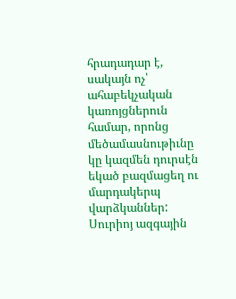հրադադար է, սակայն ոչ՝ ահաբեկչական կառոյցներուն համար, որոնց մեծամասնութիւնը կը կազմեն դուրսէն եկած բազմացեղ ու մարդակերպ վարձկաններ:
Սուրիոյ ազգային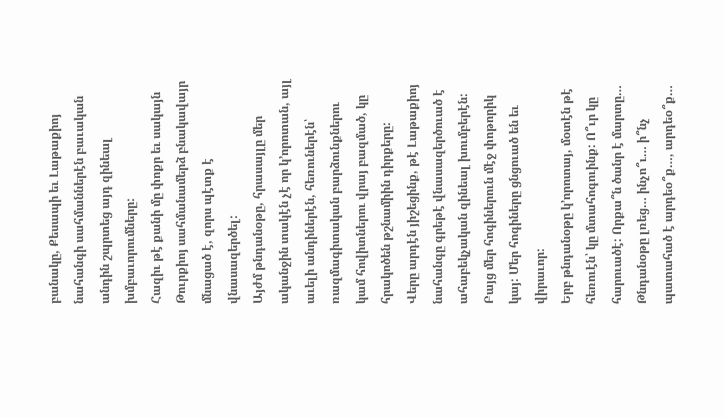բանակը, Քեսապի եւ Լաթաքիոյ նահանգի սահմաններէն բաւական անդին շպրտեց այդ զինեալ խմբաւորումները:
Հազիւ թէ քանի մը փոքր եւ սակայն Թուրքիոյ սահմանամերձ բնակավայր մնացած է, զորս պէտք է վնասազերծել:
Այժմ թնդանօթը, հրասայլը մեր ականջին տակէն չէ որ կ՚որոտան, այլ աւելի անդիներէն, հեռուներէն՝ ռազմագիտական բարձունքներու կամ հովիտներու վրայ բազմած, կը հրակոծեն թշնամիին դիրքերը:
Վերը արդէն յիշեցինք, թէ Լաթաքիոյ նահանգը գրեթէ վնասազերծուած է ահաբեկչական զինեալ խումբերէն:
Բայց մեր հոգիներուն մէջ փոթորիկ կայ: Մեր հոգիները ցնցուած են եւ վիրաւոր:
Երբ թնդանօթը կ՚որոտայ, մօտէն թէ հեռուէն՝ կը մտահոգուինք: Ո՞ւր կը հարուածէ: Որքա՞ն ծանր է մարտը…
Թնդանօթը լռեց… ինչո՞ւ… ի՞նչ պատահած է արդեօ՞ք…, արդեօ՞ք…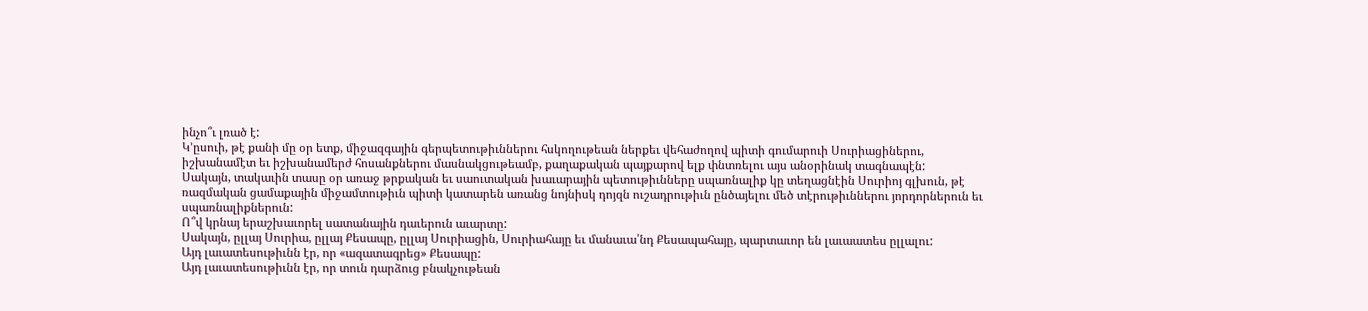ինչո՞ւ լռած է:
Կ’ըսուի, թէ քանի մը օր ետք, միջազգային գերպետութիւններու հսկողութեան ներքեւ վեհաժողով պիտի գումարուի Սուրիացիներու, իշխանամէտ եւ իշխանամերժ հոսանքներու մասնակցութեամբ, քաղաքական պայքարով ելք փնտռելու այս անօրինակ տագնապէն:
Սակայն, տակաւին տասը օր առաջ թրքական եւ սաուտական խաւարային պետութիւնները սպառնալիք կը տեղացնէին Սուրիոյ գլխուն, թէ ռազմական ցամաքային միջամտութիւն պիտի կատարեն առանց նոյնիսկ դոյզն ուշադրութիւն ընծայելու մեծ տէրութիւններու յորդորներուն եւ սպառնալիքներուն:
Ո՞վ կրնայ երաշխաւորել սատանային դաւերուն աւարտը:
Սակայն, ըլլայ Սուրիա, ըլլայ Քեսապը, ըլլայ Սուրիացին, Սուրիահայը եւ մանաւա՛նդ Քեսապահայը, պարտաւոր են լաւաատես ըլլալու:
Այդ լաւատեսութիւնն էր, որ «ազատագրեց» Քեսապը:
Այդ լաւատեսութիւնն էր, որ տուն դարձուց բնակչութեան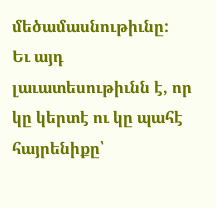մեծամասնութիւնը:
Եւ այդ լաւատեսութիւնն է, որ կը կերտէ ու կը պահէ հայրենիքը՝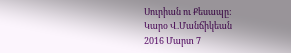Սուրիան ու Քեսապը:
Կարօ Վ.Մանճիկեան
2016 Մարտ 7